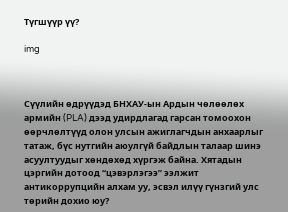Түгшүүр үү?

img



Сүүлийн өдрүүдэд БНХАУ-ын Ардын чөлөөлөх армийн (PLA) дээд удирдлагад гарсан томоохон өөрчлөлтүүд олон улсын ажиглагчдын анхаарлыг татаж, бүс нутгийн аюулгүй байдлын талаар шинэ асуултуудыг хөндөхөд хүргэж байна. Хятадын цэргийн дотоод “цэвэрлэгээ” ээлжит антикоррупцийн алхам уу, эсвэл илүү гүнзгий улс төрийн дохио юу?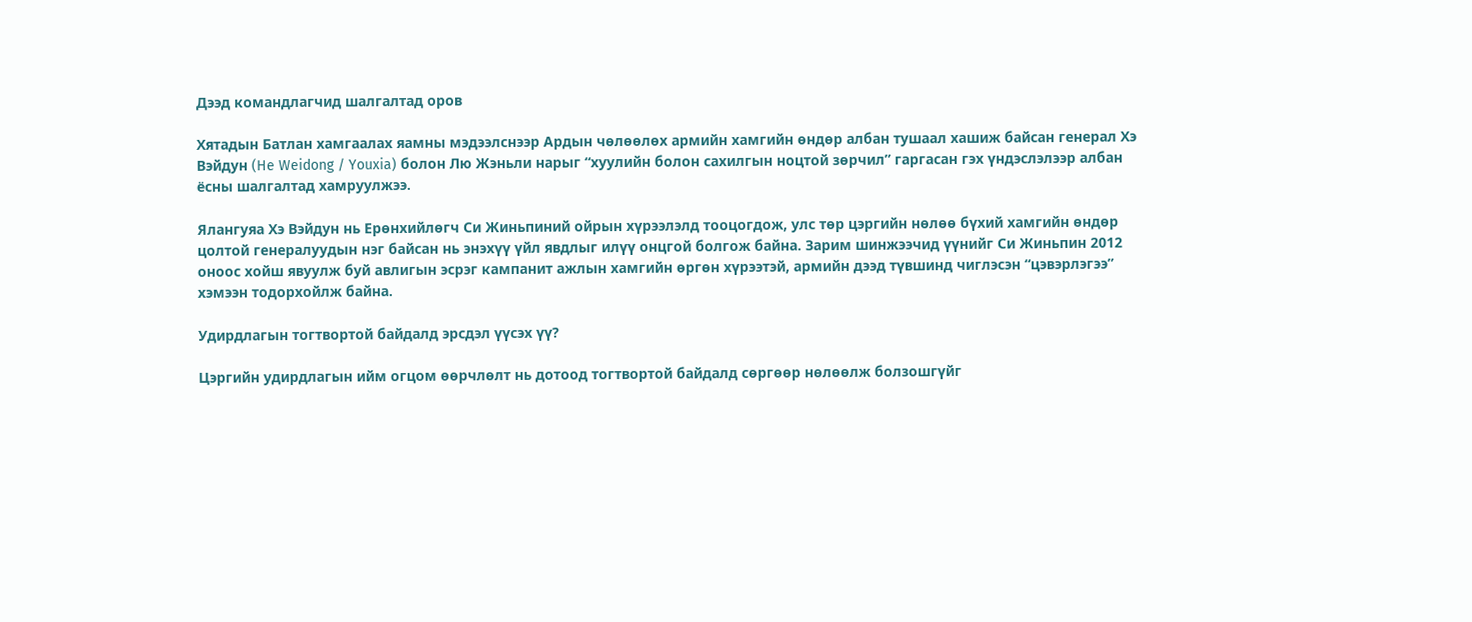Дээд командлагчид шалгалтад оров

Хятадын Батлан хамгаалах яамны мэдээлснээр Ардын чөлөөлөх армийн хамгийн өндөр албан тушаал хашиж байсан генерал Хэ Вэйдун (He Weidong / Youxia) болон Лю Жэньли нарыг “хуулийн болон сахилгын ноцтой зөрчил” гаргасан гэх үндэслэлээр албан ёсны шалгалтад хамруулжээ.

Ялангуяа Хэ Вэйдун нь Ерөнхийлөгч Си Жиньпиний ойрын хүрээлэлд тооцогдож, улс төр цэргийн нөлөө бүхий хамгийн өндөр цолтой генералуудын нэг байсан нь энэхүү үйл явдлыг илүү онцгой болгож байна. Зарим шинжээчид үүнийг Си Жиньпин 2012 оноос хойш явуулж буй авлигын эсрэг кампанит ажлын хамгийн өргөн хүрээтэй, армийн дээд түвшинд чиглэсэн “цэвэрлэгээ” хэмээн тодорхойлж байна.

Удирдлагын тогтвортой байдалд эрсдэл үүсэх үү?

Цэргийн удирдлагын ийм огцом өөрчлөлт нь дотоод тогтвортой байдалд сөргөөр нөлөөлж болзошгүйг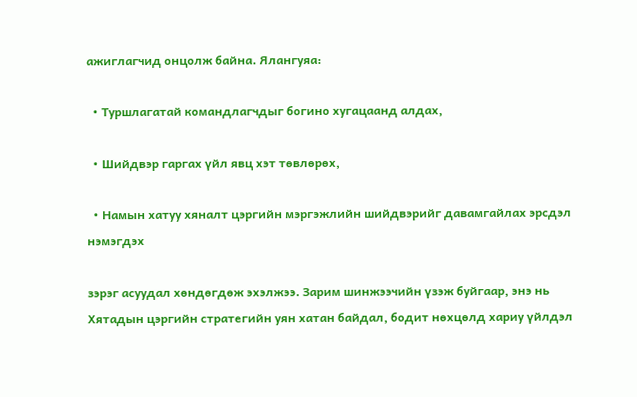ажиглагчид онцолж байна. Ялангуяа:

  • Туршлагатай командлагчдыг богино хугацаанд алдах,

  • Шийдвэр гаргах үйл явц хэт төвлөрөх,

  • Намын хатуу хяналт цэргийн мэргэжлийн шийдвэрийг давамгайлах эрсдэл нэмэгдэх

зэрэг асуудал хөндөгдөж эхэлжээ. Зарим шинжээчийн үзэж буйгаар, энэ нь Хятадын цэргийн стратегийн уян хатан байдал, бодит нөхцөлд хариу үйлдэл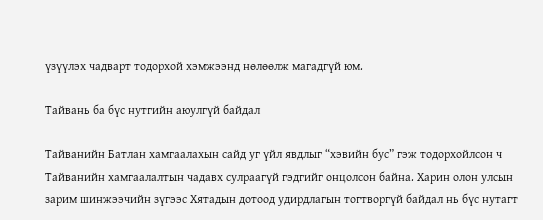үзүүлэх чадварт тодорхой хэмжээнд нөлөөлж магадгүй юм.

Тайвань ба бүс нутгийн аюулгүй байдал

Тайванийн Батлан хамгаалахын сайд уг үйл явдлыг “хэвийн бус” гэж тодорхойлсон ч Тайванийн хамгаалалтын чадавх сулраагүй гэдгийг онцолсон байна. Харин олон улсын зарим шинжээчийн зүгээс Хятадын дотоод удирдлагын тогтворгүй байдал нь бүс нутагт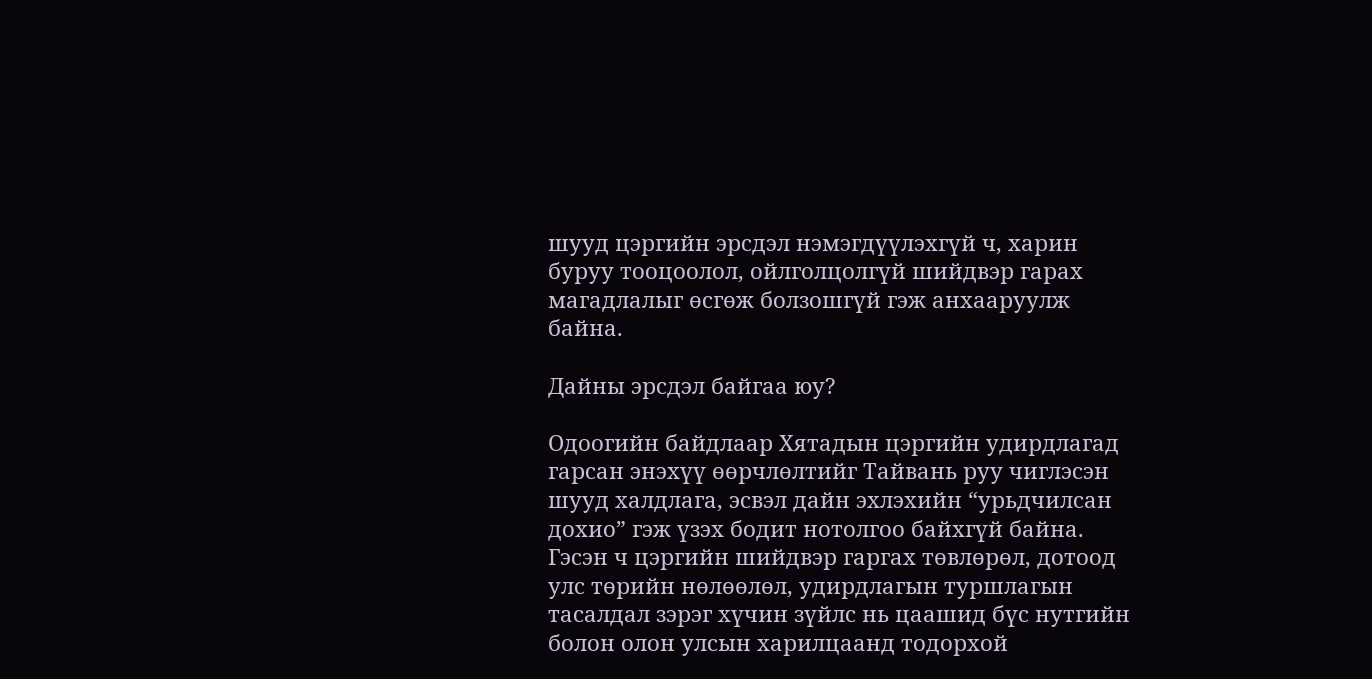шууд цэргийн эрсдэл нэмэгдүүлэхгүй ч, харин буруу тооцоолол, ойлголцолгүй шийдвэр гарах магадлалыг өсгөж болзошгүй гэж анхааруулж байна.

Дайны эрсдэл байгаа юу?

Одоогийн байдлаар Хятадын цэргийн удирдлагад гарсан энэхүү өөрчлөлтийг Тайвань руу чиглэсэн шууд халдлага, эсвэл дайн эхлэхийн “урьдчилсан дохио” гэж үзэх бодит нотолгоо байхгүй байна. Гэсэн ч цэргийн шийдвэр гаргах төвлөрөл, дотоод улс төрийн нөлөөлөл, удирдлагын туршлагын тасалдал зэрэг хүчин зүйлс нь цаашид бүс нутгийн болон олон улсын харилцаанд тодорхой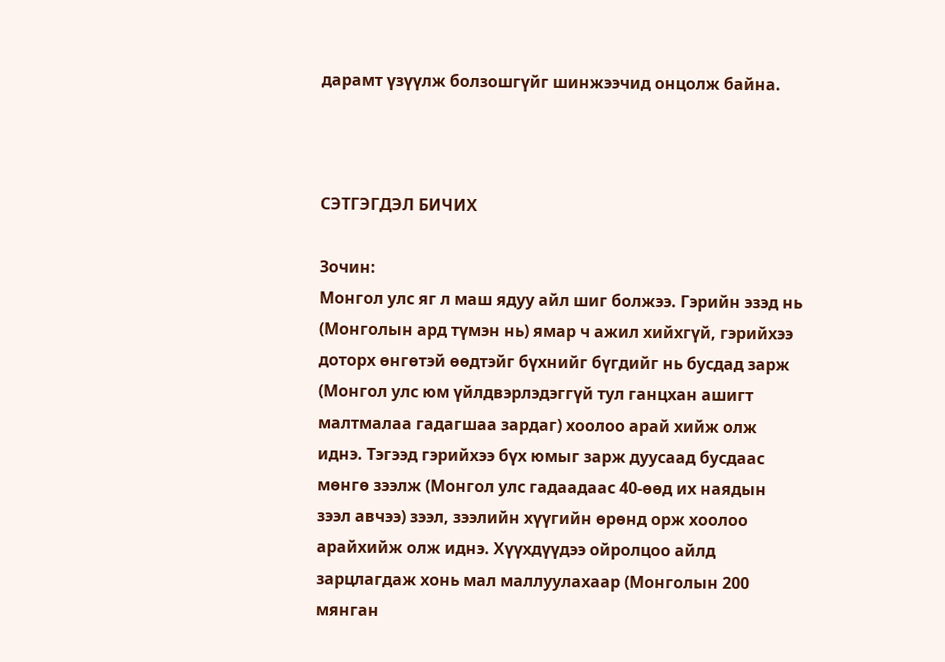дарамт үзүүлж болзошгүйг шинжээчид онцолж байна.



СЭТГЭГДЭЛ БИЧИХ

Зочин:
Монгол улс яг л маш ядуу айл шиг болжээ. Гэрийн эзэд нь (Монголын ард түмэн нь) ямар ч ажил хийхгүй, гэрийхээ доторх өнгөтэй өөдтэйг бүхнийг бүгдийг нь бусдад зарж (Монгол улс юм үйлдвэрлэдэггүй тул ганцхан ашигт малтмалаа гадагшаа зардаг) хоолоо арай хийж олж иднэ. Тэгээд гэрийхээ бүх юмыг зарж дуусаад бусдаас мөнгө зээлж (Монгол улс гадаадаас 40-өөд их наядын зээл авчээ) зээл, зээлийн хүүгийн өрөнд орж хоолоо арайхийж олж иднэ. Хүүхдүүдээ ойролцоо айлд зарцлагдаж хонь мал маллуулахаар (Монголын 200 мянган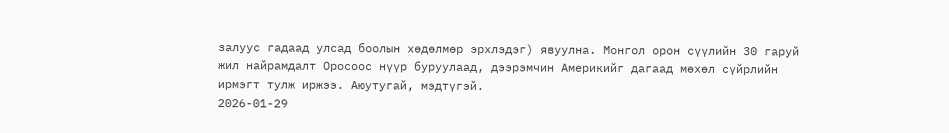залуус гадаад улсад боолын хөдөлмөр эрхлэдэг) явуулна. Монгол орон сүүлийн 30 гаруй жил найрамдалт Оросоос нүүр буруулаад, дээрэмчин Америкийг дагаад мөхөл сүйрлийн ирмэгт тулж иржээ. Аюутугай, мэдтүгэй.
2026-01-29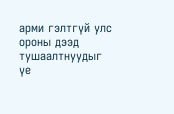арми гэлтгүй улс ороны дээд тушаалтнуудыг үе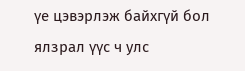үе цэвэрлэж байхгүй бол ялзрал үүс ч улс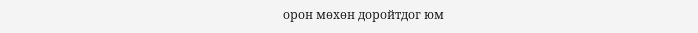орон мөхөн доройтдог юм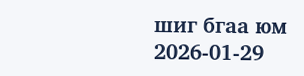шиг бгаа юм
2026-01-29